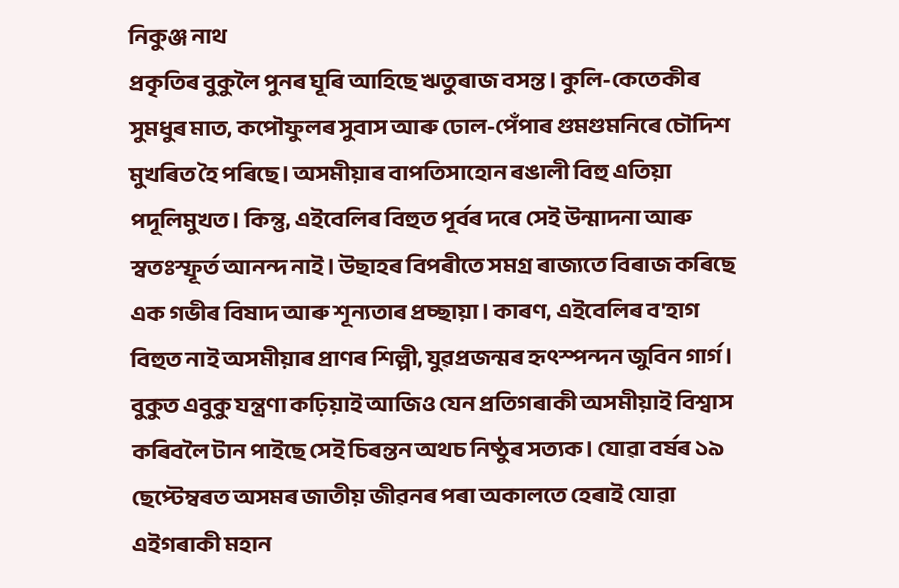নিকুঞ্জ নাথ
প্ৰকৃতিৰ বুকুলৈ পুনৰ ঘূৰি আহিছে ঋতুৰাজ বসন্ত। কুলি-কেতেকীৰ সুমধুৰ মাত, কপৌফুলৰ সুবাস আৰু ঢোল-পেঁপাৰ গুমগুমনিৰে চৌদিশ মুখৰিত হৈ পৰিছে। অসমীয়াৰ বাপতিসাহোন ৰঙালী বিহু এতিয়া পদূলিমুখত। কিন্তু, এইবেলিৰ বিহুত পূৰ্বৰ দৰে সেই উন্মাদনা আৰু স্বতঃস্ফূৰ্ত আনন্দ নাই। উছাহৰ বিপৰীতে সমগ্ৰ ৰাজ্যতে বিৰাজ কৰিছে এক গভীৰ বিষাদ আৰু শূন্যতাৰ প্ৰচ্ছায়া। কাৰণ, এইবেলিৰ ব'হাগ বিহুত নাই অসমীয়াৰ প্ৰাণৰ শিল্পী, যুৱপ্ৰজন্মৰ হৃৎস্পন্দন জুবিন গাৰ্গ।
বুকুত এবুকু যন্ত্ৰণা কঢ়িয়াই আজিও যেন প্ৰতিগৰাকী অসমীয়াই বিশ্বাস কৰিবলৈ টান পাইছে সেই চিৰন্তন অথচ নিষ্ঠুৰ সত্যক। যোৱা বৰ্ষৰ ১৯ ছেপ্টেম্বৰত অসমৰ জাতীয় জীৱনৰ পৰা অকালতে হেৰাই যোৱা এইগৰাকী মহান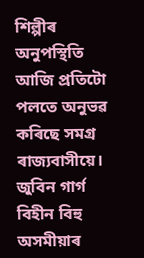শিল্পীৰ অনুপস্থিতি আজি প্ৰতিটো পলতে অনুভৱ কৰিছে সমগ্ৰ ৰাজ্যবাসীয়ে। জুবিন গাৰ্গ বিহীন বিহু অসমীয়াৰ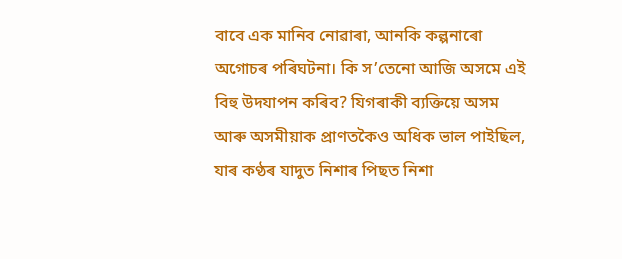বাবে এক মানিব নোৱাৰা, আনকি কল্পনাৰো অগোচৰ পৰিঘটনা। কি স’তেনো আজি অসমে এই বিহু উদযাপন কৰিব? যিগৰাকী ব্যক্তিয়ে অসম আৰু অসমীয়াক প্ৰাণতকৈও অধিক ভাল পাইছিল, যাৰ কণ্ঠৰ যাদুত নিশাৰ পিছত নিশা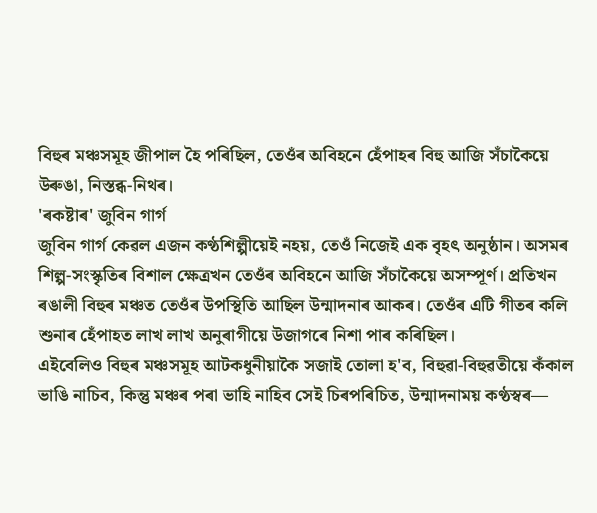বিহুৰ মঞ্চসমূহ জীপাল হৈ পৰিছিল, তেওঁৰ অবিহনে হেঁপাহৰ বিহু আজি সঁচাকৈয়ে উৰুঙা, নিস্তব্ধ-নিথৰ।
'ৰকষ্টাৰ' জুবিন গাৰ্গ
জুবিন গাৰ্গ কেৱল এজন কণ্ঠশিল্পীয়েই নহয়, তেওঁ নিজেই এক বৃহৎ অনুষ্ঠান। অসমৰ শিল্প-সংস্কৃতিৰ বিশাল ক্ষেত্ৰখন তেওঁৰ অবিহনে আজি সঁচাকৈয়ে অসম্পূৰ্ণ। প্ৰতিখন ৰঙালী বিহুৰ মঞ্চত তেওঁৰ উপস্থিতি আছিল উন্মাদনাৰ আকৰ। তেওঁৰ এটি গীতৰ কলি শুনাৰ হেঁপাহত লাখ লাখ অনুৰাগীয়ে উজাগৰে নিশা পাৰ কৰিছিল।
এইবেলিও বিহুৰ মঞ্চসমূহ আটকধুনীয়াকৈ সজাই তোলা হ'ব, বিহুৱা-বিহুৱতীয়ে কঁকাল ভাঙি নাচিব, কিন্তু মঞ্চৰ পৰা ভাহি নাহিব সেই চিৰপৰিচিত, উন্মাদনাময় কণ্ঠস্বৰ—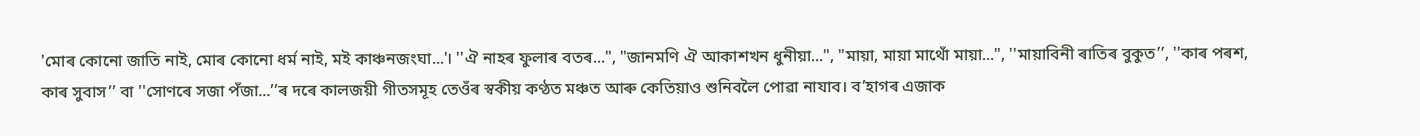'মোৰ কোনো জাতি নাই, মোৰ কোনো ধৰ্ম নাই, মই কাঞ্চনজংঘা...'। ''ঐ নাহৰ ফুলাৰ বতৰ...", "জানমণি ঐ আকাশখন ধুনীয়া...", "মায়া, মায়া মাথোঁ মায়া...", ''মায়াবিনী ৰাতিৰ বুকুত’’, ''কাৰ পৰশ, কাৰ সুবাস’’ বা ''সোণৰে সজা পঁজা...’’ৰ দৰে কালজয়ী গীতসমূহ তেওঁৰ স্বকীয় কণ্ঠত মঞ্চত আৰু কেতিয়াও শুনিবলৈ পোৱা নাযাব। ব’হাগৰ এজাক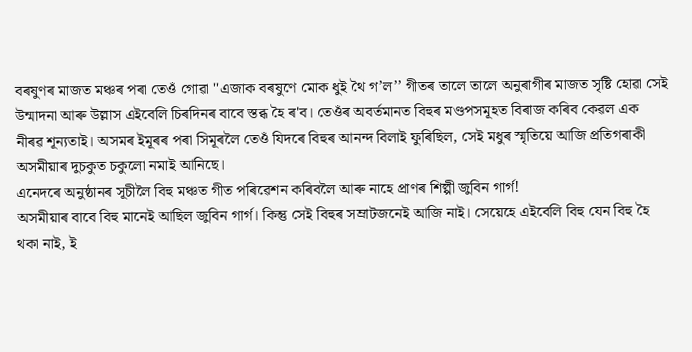বৰষুণৰ মাজত মঞ্চৰ পৰা তেওঁ গোৱা ''এজাক বৰষুণে মোক ধুই থৈ গ’ল’’ গীতৰ তালে তালে অনুৰাগীৰ মাজত সৃষ্টি হোৱা সেই উন্মাদনা আৰু উল্লাস এইবেলি চিৰদিনৰ বাবে স্তব্ধ হৈ ৰ'ব। তেওঁৰ অবৰ্তমানত বিহুৰ মণ্ডপসমূহত বিৰাজ কৰিব কেৱল এক নীৰৱ শূন্যতাই। অসমৰ ইমূৰৰ পৰা সিমূৰলৈ তেওঁ যিদৰে বিহুৰ আনন্দ বিলাই ফুৰিছিল, সেই মধুৰ স্মৃতিয়ে আজি প্ৰতিগৰাকী অসমীয়াৰ দুচকুত চকুলো নমাই আনিছে।
এনেদৰে অনুষ্ঠানৰ সূচীলৈ বিহু মঞ্চত গীত পৰিৱেশন কৰিবলৈ আৰু নাহে প্ৰাণৰ শিল্পী জুবিন গাৰ্গ!
অসমীয়াৰ বাবে বিহু মানেই আছিল জুবিন গাৰ্গ। কিন্তু সেই বিহুৰ সম্ৰাটজনেই আজি নাই। সেয়েহে এইবেলি বিহু যেন বিহু হৈ থকা নাই, ই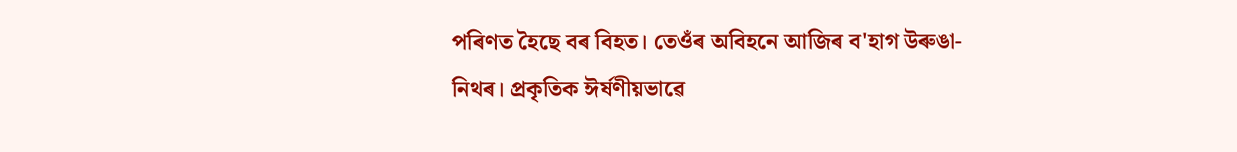পৰিণত হৈছে বৰ বিহত। তেওঁৰ অবিহনে আজিৰ ব'হাগ উৰুঙা-নিথৰ। প্ৰকৃতিক ঈৰ্ষণীয়ভাৱে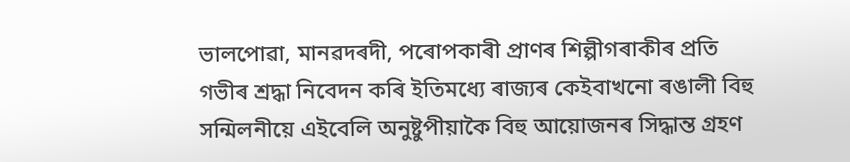ভালপোৱা, মানৱদৰদী, পৰোপকাৰী প্ৰাণৰ শিল্পীগৰাকীৰ প্ৰতি গভীৰ শ্ৰদ্ধা নিবেদন কৰি ইতিমধ্যে ৰাজ্যৰ কেইবাখনো ৰঙালী বিহু সন্মিলনীয়ে এইবেলি অনুষ্টুপীয়াকৈ বিহু আয়োজনৰ সিদ্ধান্ত গ্ৰহণ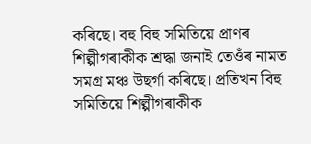কৰিছে। বহু বিহু সমিতিয়ে প্ৰাণৰ শিল্পীগৰাকীক শ্ৰদ্ধা জনাই তেওঁৰ নামত সমগ্ৰ মঞ্চ উছৰ্গা কৰিছে। প্ৰতিখন বিহু সমিতিয়ে শিল্পীগৰাকীক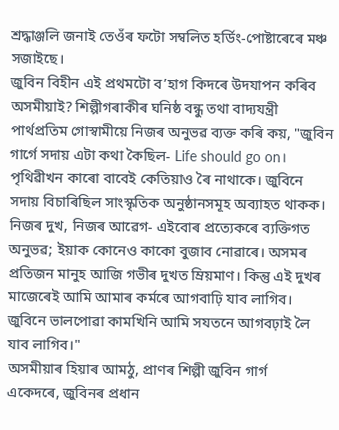শ্ৰদ্ধাঞ্জলি জনাই তেওঁৰ ফটো সম্বলিত হৰ্ডিং-পোষ্টাৰেৰে মঞ্চ সজাইছে।
জুবিন বিহীন এই প্ৰথমটো ব’হাগ কিদৰে উদযাপন কৰিব অসমীয়াই? শিল্পীগৰাকীৰ ঘনিষ্ঠ বন্ধু তথা বাদ্যযন্ত্ৰী পাৰ্থপ্ৰতিম গোস্বামীয়ে নিজৰ অনুভৱ ব্যক্ত কৰি কয়, "জুবিন গাৰ্গে সদায় এটা কথা কৈছিল- Life should go on। পৃথিৱীখন কাৰো বাবেই কেতিয়াও ৰৈ নাথাকে। জুবিনে সদায় বিচাৰিছিল সাংস্কৃতিক অনুষ্ঠানসমূহ অব্যাহত থাকক। নিজৰ দুখ, নিজৰ আৱেগ- এইবোৰ প্ৰত্যেকৰে ব্যক্তিগত অনুভৱ; ইয়াক কোনেও কাকো বুজাব নোৱাৰে। অসমৰ প্ৰতিজন মানুহ আজি গভীৰ দুখত ম্ৰিয়মাণ। কিন্তু এই দুখৰ মাজেৰেই আমি আমাৰ কৰ্মৰে আগবাঢ়ি যাব লাগিব। জুবিনে ভালপোৱা কামখিনি আমি সযতনে আগবঢ়াই লৈ যাব লাগিব।"
অসমীয়াৰ হিয়াৰ আমঠু, প্ৰাণৰ শিল্পী জুবিন গাৰ্গ
একেদৰে, জুবিনৰ প্ৰধান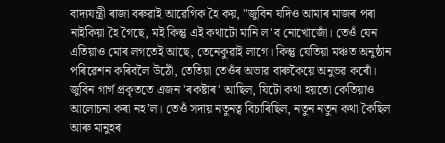বাদ্যযন্ত্ৰী ৰাজা বৰুৱাই আৱেগিক হৈ কয়, "জুবিন যদিও আমাৰ মাজৰ পৰা নাইকিয়া হৈ গৈছে, মই কিন্তু এই কথাটো মানি ল'ব নোখোজোঁ। তেওঁ যেন এতিয়াও মোৰ লগতেই আছে, তেনেকুৱাই লাগে। কিন্তু যেতিয়া মঞ্চত অনুষ্ঠান পৰিৱেশন কৰিবলৈ উঠোঁ, তেতিয়া তেওঁৰ অভাৱ বাৰুকৈয়ে অনুভৱ কৰোঁ। জুবিন গাৰ্গ প্ৰকৃততে এজন 'ৰকষ্টাৰ' আছিল, যিটো কথা হয়তো কেতিয়াও আলোচনা কৰা নহ’ল। তেওঁ সদায় নতুনত্ব বিচাৰিছিল, নতুন নতুন কথা কৈছিল আৰু মানুহৰ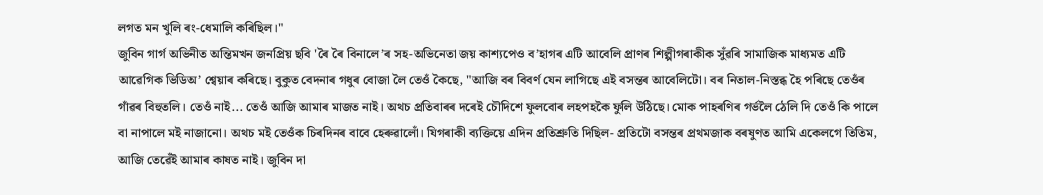লগত মন খুলি ৰং-ধেমালি কৰিছিল।"
জুবিন গাৰ্গ অভিনীত অন্তিমখন জনপ্ৰিয় ছবি 'ৰৈ ৰৈ বিনালে’ৰ সহ-অভিনেতা জয় কাশ্যপেও ব’হাগৰ এটি আবেলি প্ৰাণৰ শিল্পীগৰাকীক সুঁৱৰি সামাজিক মাধ্যমত এটি আৱেগিক ভিডিঅ’ শ্বেয়াৰ কৰিছে। বুকুত বেদনাৰ গধুৰ বোজা লৈ তেওঁ কৈছে, "আজি বৰ বিবৰ্ণ যেন লাগিছে এই বসন্তৰ আবেলিটো। বৰ নিতাল-নিস্তব্ধ হৈ পৰিছে তেওঁৰ গাঁৱৰ বিহুতলি। তেওঁ নাই... তেওঁ আজি আমাৰ মাজত নাই। অথচ প্ৰতিবাৰৰ দৰেই চৌদিশে ফুলবোৰ লহপহকৈ ফুলি উঠিছে। মোক পাহৰণিৰ গৰ্ভলৈ ঠেলি দি তেওঁ কি পালে বা নাপালে মই নাজানো। অথচ মই তেওঁক চিৰদিনৰ বাবে হেৰুৱালোঁ। যিগৰাকী ব্যক্তিয়ে এদিন প্ৰতিশ্ৰুতি দিছিল- প্ৰতিটো বসন্তৰ প্ৰথমজাক বৰষুণত আমি একেলগে তিতিম, আজি তেৱেঁই আমাৰ কাষত নাই। জুবিন দা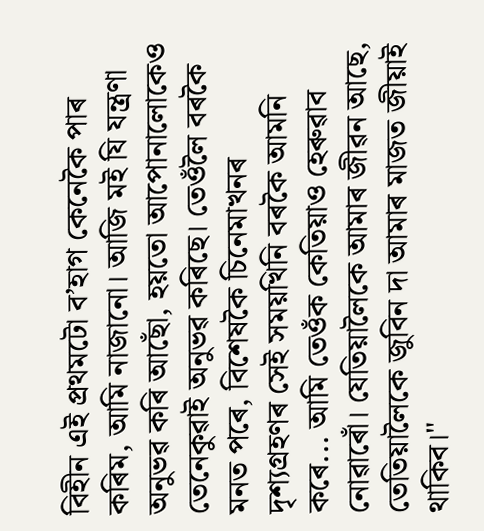বিহীন এই প্ৰথমটো ব’হাগ কেনেকৈ পাৰ কৰিম, আমি নাজানো। আজি মই যি যন্ত্ৰণা অনুভৱ কৰি আছোঁ, হয়তো আপোনালোকেও তেনেকুৱাই অনুভৱ কৰিছে। তেওঁলৈ বৰকৈ মনত পৰে, বিশেষকৈ চিনেমাখনৰ দৃশ্যগ্ৰহণৰ সেই সময়খিনি বৰকৈ আমনি কৰে... আমি তেওঁক কেতিয়াও হেৰুৱাব নোৱাৰোঁ। যেতিয়ালৈকে আমাৰ জীৱন আছে, তেতিয়ালৈকে জুবিন দা আমাৰ মাজত জীয়াই থাকিব।"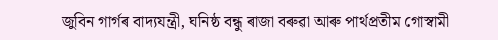জুবিন গাৰ্গৰ বাদ্যযন্ত্ৰী, ঘনিষ্ঠ বন্ধু ৰাজা বৰুৱা আৰু পাৰ্থপ্ৰতীম গোস্বামী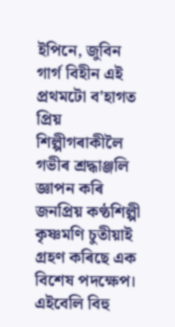ইপিনে, জুবিন গাৰ্গ বিহীন এই প্ৰথমটো ব'হাগত প্ৰিয় শিল্পীগৰাকীলৈ গভীৰ শ্ৰদ্ধাঞ্জলি জ্ঞাপন কৰি জনপ্ৰিয় কণ্ঠশিল্পী কৃষ্ণমণি চুতীয়াই গ্ৰহণ কৰিছে এক বিশেষ পদক্ষেপ। এইবেলি বিহু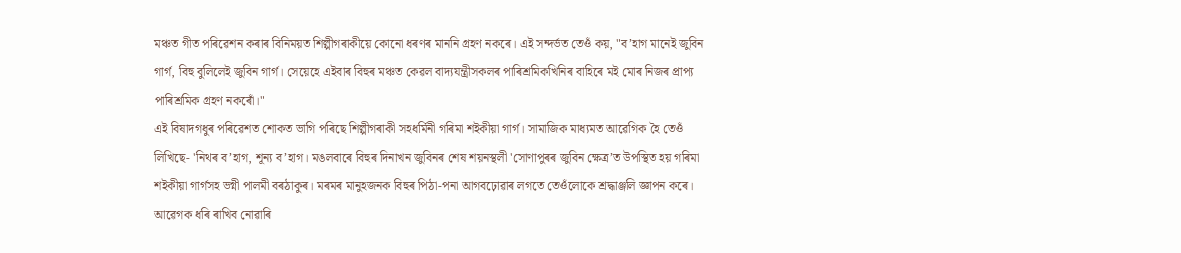মঞ্চত গীত পৰিৱেশন কৰাৰ বিনিময়ত শিল্পীগৰাকীয়ে কোনো ধৰণৰ মাননি গ্ৰহণ নকৰে। এই সন্দৰ্ভত তেওঁ কয়, "ব’হাগ মানেই জুবিন গাৰ্গ, বিহু বুলিলেই জুবিন গাৰ্গ। সেয়েহে এইবাৰ বিহুৰ মঞ্চত কেৱল বাদ্যযন্ত্ৰীসকলৰ পাৰিশ্ৰমিকখিনিৰ বাহিৰে মই মোৰ নিজৰ প্ৰাপ্য পাৰিশ্ৰমিক গ্ৰহণ নকৰোঁ।"
এই বিষাদগধুৰ পৰিৱেশত শোকত ভাগি পৰিছে শিল্পীগৰাকী সহধৰ্মিনী গৰিমা শইকীয়া গাৰ্গ। সামাজিক মাধ্যমত আৱেগিক হৈ তেওঁ লিখিছে- 'নিথৰ ব’হাগ, শূন্য ব’হাগ। মঙলবাৰে বিহুৰ দিনাখন জুবিনৰ শেষ শয়নস্থলী 'সোণাপুৰৰ জুবিন ক্ষেত্ৰ’ত উপস্থিত হয় গৰিমা শইকীয়া গাৰ্গসহ ভগ্নী পালমী বৰঠাকুৰ। মৰমৰ মানুহজনক বিহুৰ পিঠা-পনা আগবঢ়োৱাৰ লগতে তেওঁলোকে শ্ৰদ্ধাঞ্জলি জ্ঞাপন কৰে। আৱেগক ধৰি ৰাখিব নোৱাৰি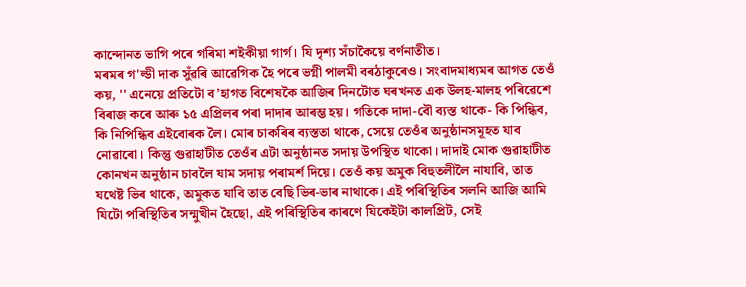কান্দোনত ভাগি পৰে গৰিমা শইকীয়া গাৰ্গ। যি দৃশ্য সঁচাকৈয়ে বৰ্ণনাতীত।
মৰমৰ গ'ল্ডী দাক সুঁৱৰি আৱেগিক হৈ পৰে ভগ্নী পালমী বৰঠাকুৰেও। সংবাদমাধ্যমৰ আগত তেওঁ কয়, '' এনেয়ে প্ৰতিটো ব’হাগত বিশেষকৈ আজিৰ দিনটোত ঘৰখনত এক উলহ-মালহ পৰিৱেশে বিৰাজ কৰে আৰু ১৫ এপ্ৰিলৰ পৰা দাদাৰ আৰম্ভ হয়। গতিকে দাদা-বৌ ব্যস্ত থাকে- কি পিন্ধিব, কি নিপিন্ধিব এইবোৰক লৈ। মোৰ চাকৰিৰ ব্যস্ততা থাকে, সেয়ে তেওঁৰ অনুষ্ঠানসমূহত যাব নোৱাৰো। কিন্তু গুৱাহাটীত তেওঁৰ এটা অনুষ্ঠানত সদায় উপস্থিত থাকো। দাদাই মোক গুৱাহাটীত কোনখন অনুষ্ঠান চাবলৈ যাম সদায় পৰামৰ্শ দিয়ে। তেওঁ কয় অমুক বিহুতলীলৈ নাযাবি, তাত যথেষ্ট ভিৰ থাকে, অমুকত যাবি তাত বেছি ভিৰ-ভাৰ নাথাকে। এই পৰিস্থিতিৰ সলনি আজি আমি যিটো পৰিস্থিতিৰ সন্মুখীন হৈছো, এই পৰিস্থিতিৰ কাৰণে যিকেইটা কালপ্ৰিট, সেই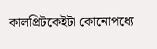কালপ্ৰিটকেইটা কোনোপধ্যে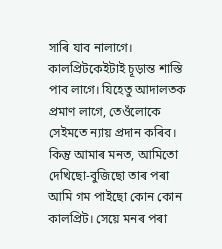সাৰি যাব নালাগে। কালপ্ৰিটকেইটাই চূড়ান্ত শাস্তি পাব লাগে। যিহেতু আদালতক প্ৰমাণ লাগে, তেওঁলোকে সেইমতে ন্যায় প্ৰদান কৰিব। কিন্তু আমাৰ মনত, আমিতো দেখিছো-বুজিছো তাৰ পৰা আমি গম পাইছো কোন কোন কালপ্ৰিট। সেয়ে মনৰ পৰা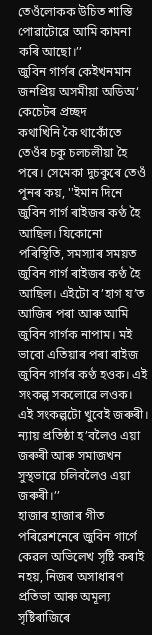তেওঁলোকক উচিত শাস্তি পোৱাটোৱে আমি কামনা কৰি আছো।’’
জুবিন গাৰ্গৰ কেইখনমান জনপ্ৰিয় অসমীয়া অডিঅ‘ কেচেটৰ প্ৰচ্ছদ
কথাখিনি কৈ থাকোঁতে তেওঁৰ চকু চলচলীয়া হৈ পৰে। সেমেকা দুচকুৰে তেওঁ পুনৰ কয়, ''ইমান দিনে জুবিন গাৰ্গ ৰাইজৰ কণ্ঠ হৈ আছিল। যিকোনো পৰিস্থিতি, সমস্যাৰ সময়ত জুবিন গাৰ্গ ৰাইজৰ কণ্ঠ হৈ আছিল। এইটো ব’হাগ য’ত আজিৰ পৰা আৰু আমি জুবিন গাৰ্গক নাপাম। মই ভাবো এতিয়াৰ পৰা ৰাইজ জুবিন গাৰ্গৰ কণ্ঠ হওক। এই সংকল্প সকলোৱে লওক। এই সংকল্পটো খুবেই জৰুৰী। ন্যায় প্ৰতিষ্ঠা হ’বলৈও এয়া জৰুৰী আৰু সমাজখন সুস্থভাৱে চলিবলৈও এয়া জৰুৰী।’’
হাজাৰ হাজাৰ গীত পৰিৱেশনেৰে জুবিন গাৰ্গে কেৱল অভিলেখ সৃষ্টি কৰাই নহয়, নিজৰ অসাধাৰণ প্ৰতিভা আৰু অমূল্য সৃষ্টিৰাজিৰে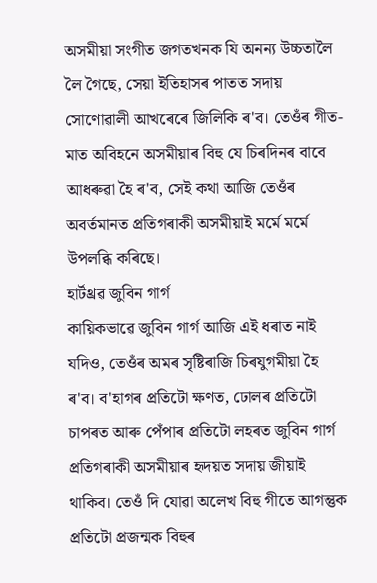অসমীয়া সংগীত জগতখনক যি অনন্য উচ্চতালৈ লৈ গৈছে, সেয়া ইতিহাসৰ পাতত সদায় সোণোৱালী আখৰেৰে জিলিকি ৰ'ব। তেওঁৰ গীত-মাত অবিহনে অসমীয়াৰ বিহু যে চিৰদিনৰ বাবে আধৰুৱা হৈ ৰ'ব, সেই কথা আজি তেওঁৰ অবৰ্তমানত প্ৰতিগৰাকী অসমীয়াই মৰ্মে মৰ্মে উপলব্ধি কৰিছে।
হাৰ্টথ্ৰৱ জুবিন গাৰ্গ
কায়িকভাৱে জুবিন গাৰ্গ আজি এই ধৰাত নাই যদিও, তেওঁৰ অমৰ সৃষ্টিৰাজি চিৰযুগমীয়া হৈ ৰ'ব। ব'হাগৰ প্ৰতিটো ক্ষণত, ঢোলৰ প্ৰতিটো চাপৰত আৰু পেঁপাৰ প্ৰতিটো লহৰত জুবিন গাৰ্গ প্ৰতিগৰাকী অসমীয়াৰ হৃদয়ত সদায় জীয়াই থাকিব। তেওঁ দি যোৱা অলেখ বিহু গীতে আগন্তুক প্ৰতিটো প্ৰজন্মক বিহুৰ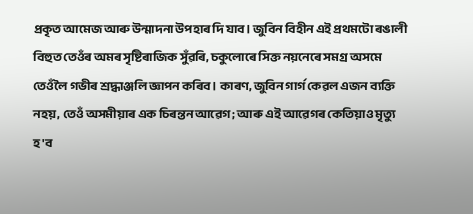প্ৰকৃত আমেজ আৰু উন্মাদনা উপহাৰ দি যাব। জুবিন বিহীন এই প্ৰথমটো ৰঙালী বিহুত তেওঁৰ অমৰ সৃষ্টিৰাজিক সুঁৱৰি, চকুলোৰে সিক্ত নয়নেৰে সমগ্ৰ অসমে তেওঁলৈ গভীৰ শ্ৰদ্ধাঞ্জলি জ্ঞাপন কৰিব। কাৰণ, জুবিন গাৰ্গ কেৱল এজন ব্যক্তি নহয়, তেওঁ অসমীয়াৰ এক চিৰন্তন আৱেগ; আৰু এই আৱেগৰ কেতিয়াও মৃত্যু হ'ব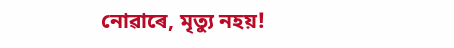নোৱাৰে, মৃত্যু নহয়!